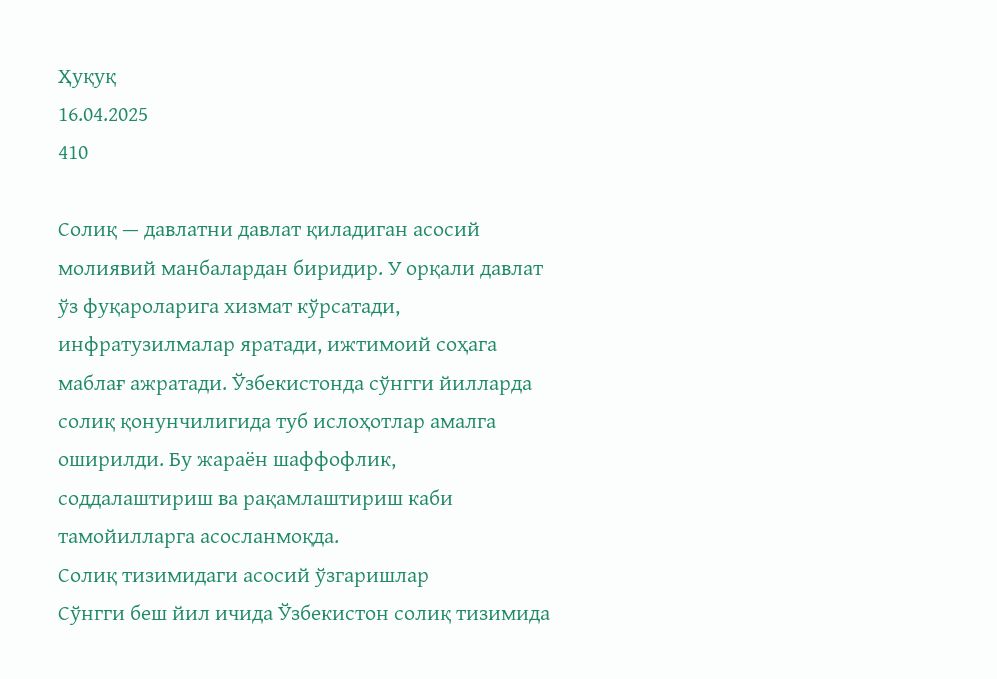Ҳуқуқ
16.04.2025
410

Солиқ — давлатни давлат қиладиган асосий молиявий манбалардан биридир. У орқали давлат ўз фуқароларига хизмат кўрсатади, инфратузилмалар яратади, ижтимоий соҳага маблағ ажратади. Ўзбекистонда сўнгги йилларда солиқ қонунчилигида туб ислоҳотлар амалга оширилди. Бу жараён шаффофлик, соддалаштириш ва рақамлаштириш каби тамойилларга асосланмоқда.
Солиқ тизимидаги асосий ўзгаришлар
Сўнгги беш йил ичида Ўзбекистон солиқ тизимида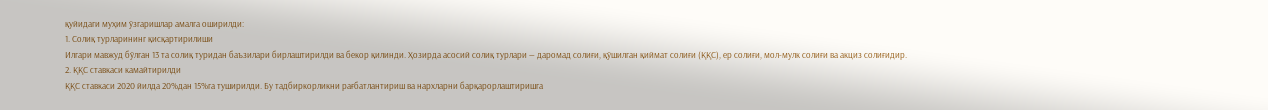қуйидаги муҳим ўзгаришлар амалга оширилди:
1. Солиқ турларининг қисқартирилиши
Илгари мавжуд бўлган 13 та солиқ туридан баъзилари бирлаштирилди ва бекор қилинди. Ҳозирда асосий солиқ турлари — даромад солиғи, қўшилган қиймат солиғи (ҚҚС), ер солиғи, мол-мулк солиғи ва акциз солиғидир.
2. ҚҚС ставкаси камайтирилди
ҚҚС ставкаси 2020 йилда 20%дан 15%га туширилди. Бу тадбиркорликни рағбатлантириш ва нархларни барқарорлаштиришга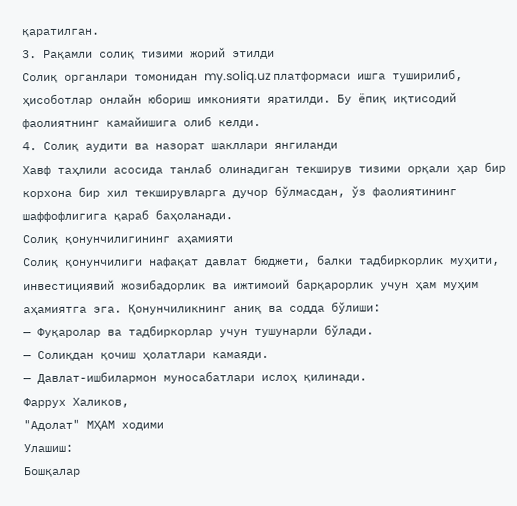қаратилган.
3. Рақамли солиқ тизими жорий этилди
Солиқ органлари томонидан my.soliq.uz платформаси ишга туширилиб, ҳисоботлар онлайн юбориш имконияти яратилди. Бу ёпиқ иқтисодий фаолиятнинг камайишига олиб келди.
4. Солиқ аудити ва назорат шакллари янгиланди
Хавф таҳлили асосида танлаб олинадиган текширув тизими орқали ҳар бир корхона бир хил текширувларга дучор бўлмасдан, ўз фаолиятининг шаффофлигига қараб баҳоланади.
Солиқ қонунчилигининг аҳамияти
Солиқ қонунчилиги нафақат давлат бюджети, балки тадбиркорлик муҳити, инвестициявий жозибадорлик ва ижтимоий барқарорлик учун ҳам муҳим аҳамиятга эга. Қонунчиликнинг аниқ ва содда бўлиши:
— Фуқаролар ва тадбиркорлар учун тушунарли бўлади.
— Солиқдан қочиш ҳолатлари камаяди.
— Давлат-ишбилармон муносабатлари ислоҳ қилинади.
Фаррух Халиков,
"Адолат" МҲАМ ходими
Улашиш:
Бошқалар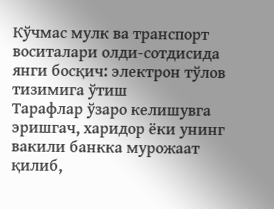Кўчмас мулк ва транспорт воситалари олди-сотдисида янги босқич: электрон тўлов тизимига ўтиш
Тарафлар ўзаро келишувга эришгач, харидор ёки унинг вакили банкка мурожаат қилиб,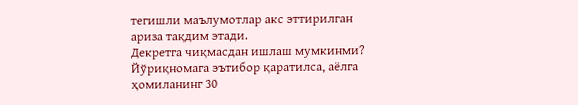тегишли маълумотлар акс эттирилган ариза тақдим этади.
Декретга чиқмасдан ишлаш мумкинми?
Йўриқномага эътибор қаратилса, аёлга ҳомиланинг 30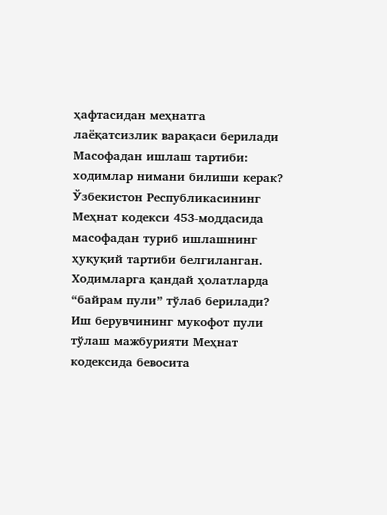ҳафтасидан меҳнатга лаёқатсизлик варақаси берилади
Масофадан ишлаш тартиби: ходимлар нимани билиши керак?
Ўзбекистон Республикасининг Меҳнат кодекси 453-моддасида масофадан туриб ишлашнинг ҳуқуқий тартиби белгиланган.
Ходимларга қандай ҳолатларда “байрам пули” тўлаб берилади?
Иш берувчининг мукофот пули тўлаш мажбурияти Меҳнат кодексида бевосита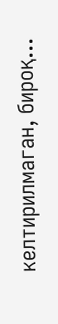келтирилмаган, бироқ...